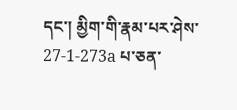དང་། མྱིག་གི་རྣམ་པར་ཤེས་ 27-1-273a པ་ཅན་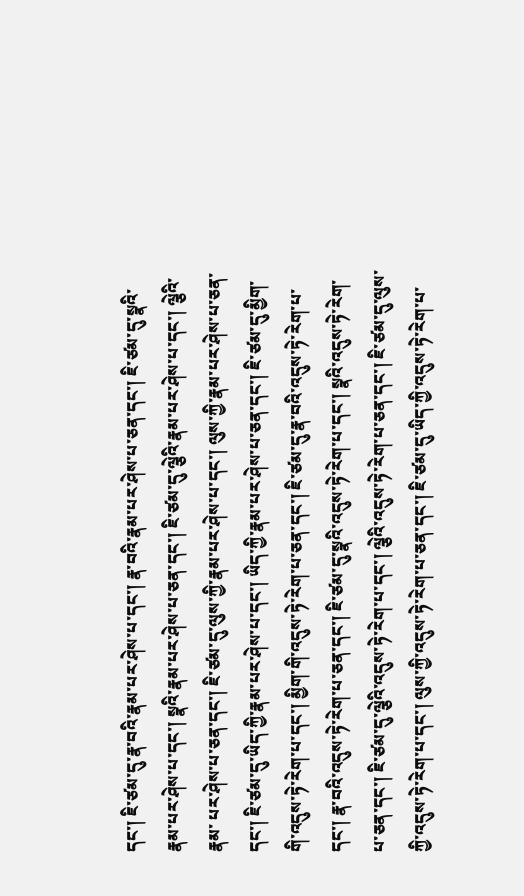དང་། ཇི་ཙམ་དུ་རྣ་བའི་རྣམ་པར་ཤེས་པ་དང་། རྣ་བའི་རྣམ་པར་ཤེས་པ་ཅན་དང་། ཇི་ཙམ་དུ་སྣའི་རྣམ་པར་ཤེས་པ་དང་། སྣའི་རྣམ་པར་ཤེས་པ་ཅན་དང་། ཇི་ཙམ་དུ་ལྕེའི་རྣམ་པར་ཤེས་པ་དང་། ལྕེའི་རྣམ་ པར་ཤེས་པ་ཅན་དང་། ཇི་ཙམ་དུ་ལུས་ཀྱི་རྣམ་པར་ཤེས་པ་དང་། ལུས་ཀྱི་རྣམ་པར་ཤེས་པ་ཅན་དང་། ཇི་ཙམ་དུ་ཡིད་ཀྱི་རྣམ་པར་ཤེས་པ་དང་། ཡིད་ཀྱི་རྣམ་པར་ཤེས་པ་ཅན་དང་། ཇི་ཙམ་དུ་མྱིག་གི་འདུས་ཏེ་རེག་པ་དང་། མྱིག་གི་འདུས་ཏེ་རེག་པ་ཅན་དང་། ཇི་ཙམ་དུ་རྣ་བའི་འདུས་ཏེ་རེག་པ་དང་། རྣ་བའི་འདུས་ཏེ་རེག་པ་ཅན་དང་། ཇི་ཙམ་དུ་སྣའི་འདུས་ཏེ་རེག་པ་དང་། སྣའི་འདུས་ཏེ་རེག་པ་ཅན་དང་། ཇི་ཙམ་དུ་ལྕེའི་འདུས་ཏེ་རེག་པ་དང་། ལྕེའི་འདུས་ཏེ་རེག་པ་ཅན་དང་། ཇི་ཙམ་དུ་ལུས་ཀྱི་འདུས་ཏེ་རེག་པ་དང་། ལུས་ཀྱི་འདུས་ཏེ་རེག་པ་ཅན་དང་། ཇི་ཙམ་དུ་ཡིད་ཀྱི་འདུས་ཏེ་རེག་པ་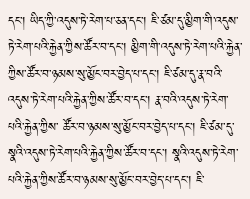དང་། ཡིད་ཀྱི་འདུས་ཏེ་རེག་པ་ཅན་དང་། ཇི་ཙམ་དུ་མྱིག་གི་འདུས་ ཏེ་རེག་པའི་རྐྱེན་ཀྱིས་ཚོར་བ་དང་། མྱིག་གི་འདུས་ཏེ་རེག་པའི་རྐྱེན་ཀྱིས་ཚོར་བ་ཉམས་སུ་མྱོང་བར་བྱེད་པ་དང་། ཇི་ཙམ་དུ་རྣ་བའི་འདུས་ཏེ་རེག་པའི་རྐྱེན་ཀྱིས་ཚོར་བ་དང་། རྣ་བའི་འདུས་ཏེ་རེག་པའི་རྐྱེན་ཀྱིས་ ཚོར་བ་ཉམས་སུ་མྱོང་བར་བྱེད་པ་དང་། ཇི་ཙམ་དུ་སྣའི་འདུས་ཏེ་རེག་པའི་རྐྱེན་ཀྱིས་ཚོར་བ་དང་། སྣའི་འདུས་ཏེ་རེག་པའི་རྐྱེན་ཀྱིས་ཚོར་བ་ཉམས་སུ་མྱོང་བར་བྱེད་པ་དང་། ཇི་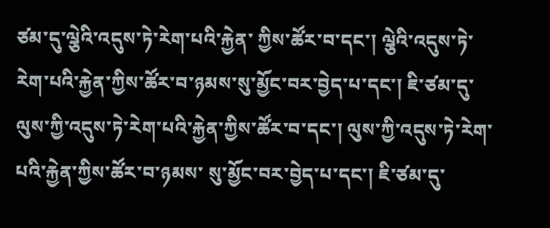ཙམ་དུ་ལྕེའི་འདུས་ཏེ་རེག་པའི་རྐྱེན་ ཀྱིས་ཚོར་བ་དང་། ལྕེའི་འདུས་ཏེ་རེག་པའི་རྐྱེན་ཀྱིས་ཚོར་བ་ཉམས་སུ་མྱོང་བར་བྱེད་པ་དང་། ཇི་ཙམ་དུ་ལུས་ཀྱི་འདུས་ཏེ་རེག་པའི་རྐྱེན་ཀྱིས་ཚོར་བ་དང་། ལུས་ཀྱི་འདུས་ཏེ་རེག་པའི་རྐྱེན་ཀྱིས་ཚོར་བ་ཉམས་ སུ་མྱོང་བར་བྱེད་པ་དང་། ཇི་ཙམ་དུ་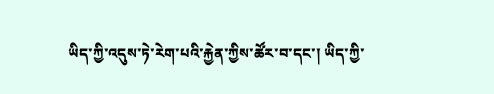ཡིད་ཀྱི་འདུས་ཏེ་རེག་པའི་རྐྱེན་ཀྱིས་ཚོར་བ་དང་། ཡིད་ཀྱི་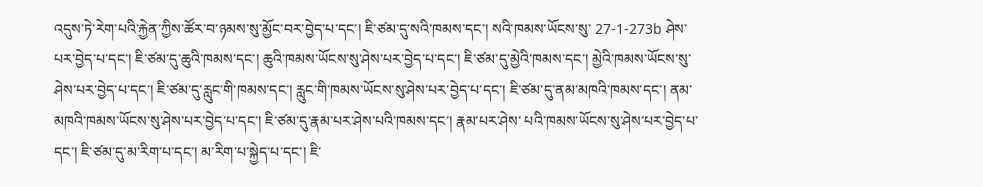འདུས་ཏེ་རེག་པའི་རྐྱེན་ཀྱིས་ཚོར་བ་ཉམས་སུ་མྱོང་བར་བྱེད་པ་དང་། ཇི་ཙམ་དུ་སའི་ཁམས་དང་། སའི་ཁམས་ཡོངས་སུ་ 27-1-273b ཤེས་པར་བྱེད་པ་དང་། ཇི་ཙམ་དུ་ཆུའི་ཁམས་དང་། ཆུའི་ཁམས་ཡོངས་སུ་ཤེས་པར་བྱེད་པ་དང་། ཇི་ཙམ་དུ་མྱེའི་ཁམས་དང་། མྱེའི་ཁམས་ཡོངས་སུ་ཤེས་པར་བྱེད་པ་དང་། ཇི་ཙམ་དུ་རླུང་གི་ཁམས་དང་། རླུང་གི་ཁམས་ཡོངས་སུ་ཤེས་པར་བྱེད་པ་དང་། ཇི་ཙམ་དུ་ནམ་མཁའི་ཁམས་དང་། ནམ་མཁའི་ཁམས་ཡོངས་སུ་ཤེས་པར་བྱེད་པ་དང་། ཇི་ཙམ་དུ་རྣམ་པར་ཤེས་པའི་ཁམས་དང་། རྣམ་པར་ཤེས་ པའི་ཁམས་ཡོངས་སུ་ཤེས་པར་བྱེད་པ་དང་། ཇི་ཙམ་དུ་མ་རིག་པ་དང་། མ་རིག་པ་སྐྱེད་པ་དང་། ཇི་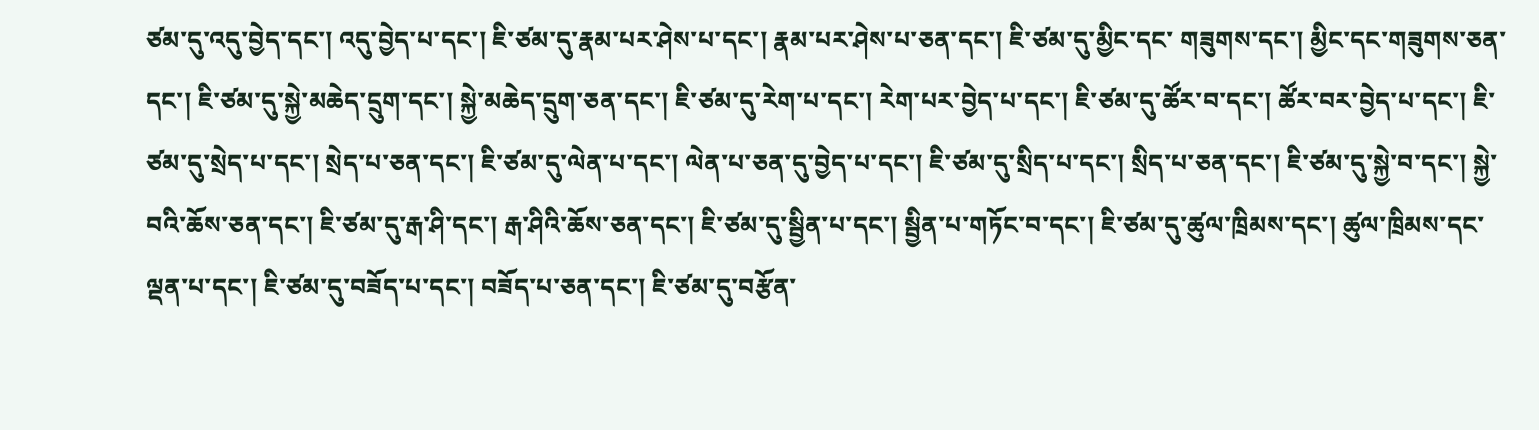ཙམ་དུ་འདུ་བྱེད་དང་། འདུ་བྱེད་པ་དང་། ཇི་ཙམ་དུ་རྣམ་པར་ཤེས་པ་དང་། རྣམ་པར་ཤེས་པ་ཅན་དང་། ཇི་ཙམ་དུ་མྱིང་དང་ གཟུགས་དང་། མྱིང་དང་གཟུགས་ཅན་དང་། ཇི་ཙམ་དུ་སྐྱེ་མཆེད་དྲུག་དང་། སྐྱེ་མཆེད་དྲུག་ཅན་དང་། ཇི་ཙམ་དུ་རེག་པ་དང་། རེག་པར་བྱེད་པ་དང་། ཇི་ཙམ་དུ་ཚོར་བ་དང་། ཚོར་བར་བྱེད་པ་དང་། ཇི་ཙམ་དུ་སྲེད་པ་དང་། སྲེད་པ་ཅན་དང་། ཇི་ཙམ་དུ་ལེན་པ་དང་། ལེན་པ་ཅན་དུ་བྱེད་པ་དང་། ཇི་ཙམ་དུ་སྲིད་པ་དང་། སྲིད་པ་ཅན་དང་། ཇི་ཙམ་དུ་སྐྱེ་བ་དང་། སྐྱེ་བའི་ཆོས་ཅན་དང་། ཇི་ཙམ་དུ་རྒ་ཤི་དང་། རྒ་ཤིའི་ཆོས་ཅན་དང་། ཇི་ཙམ་དུ་སྦྱིན་པ་དང་། སྦྱིན་པ་གཏོང་བ་དང་། ཇི་ཙམ་དུ་ཚུལ་ཁྲིམས་དང་། ཚུལ་ཁྲིམས་དང་ལྡན་པ་དང་། ཇི་ཙམ་དུ་བཟོད་པ་དང་། བཟོད་པ་ཅན་དང་། ཇི་ཙམ་དུ་བརྩོན་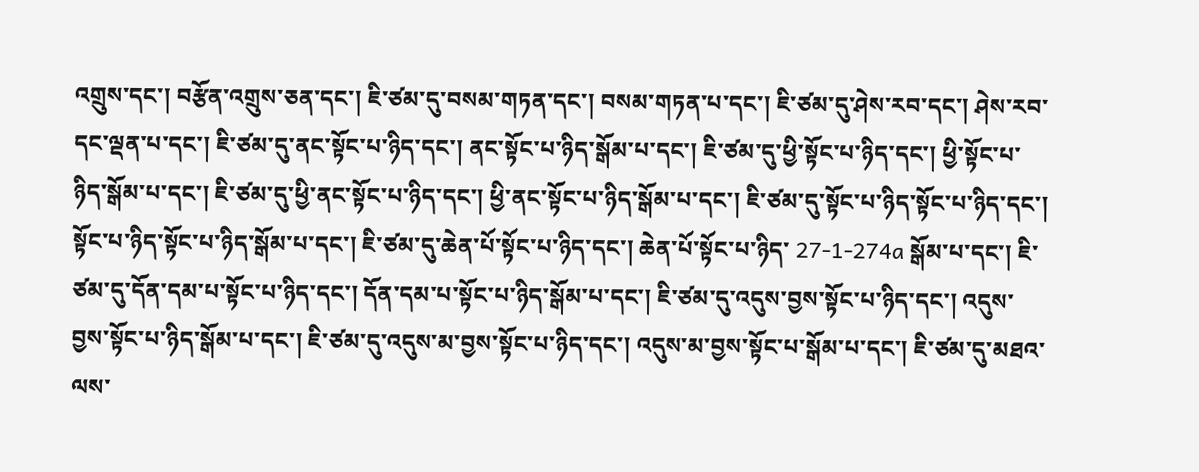འགྲུས་དང་། བརྩོན་འགྲུས་ཅན་དང་། ཇི་ཙམ་དུ་བསམ་གཏན་དང་། བསམ་གཏན་པ་དང་། ཇི་ཙམ་དུ་ཤེས་རབ་དང་། ཤེས་རབ་དང་ལྡན་པ་དང་། ཇི་ཙམ་དུ་ནང་སྟོང་པ་ཉིད་དང་། ནང་སྟོང་པ་ཉིད་སྒོམ་པ་དང་། ཇི་ཙམ་དུ་ཕྱི་སྟོང་པ་ཉིད་དང་། ཕྱི་སྟོང་པ་ ཉིད་སྒོམ་པ་དང་། ཇི་ཙམ་དུ་ཕྱི་ནང་སྟོང་པ་ཉིད་དང་། ཕྱི་ནང་སྟོང་པ་ཉིད་སྒོམ་པ་དང་། ཇི་ཙམ་དུ་སྟོང་པ་ཉིད་སྟོང་པ་ཉིད་དང་། སྟོང་པ་ཉིད་སྟོང་པ་ཉིད་སྒོམ་པ་དང་། ཇི་ཙམ་དུ་ཆེན་པོ་སྟོང་པ་ཉིད་དང་། ཆེན་པོ་སྟོང་པ་ཉིད་ 27-1-274a སྒོམ་པ་དང་། ཇི་ཙམ་དུ་དོན་དམ་པ་སྟོང་པ་ཉིད་དང་། དོན་དམ་པ་སྟོང་པ་ཉིད་སྒོམ་པ་དང་། ཇི་ཙམ་དུ་འདུས་བྱས་སྟོང་པ་ཉིད་དང་། འདུས་བྱས་སྟོང་པ་ཉིད་སྒོམ་པ་དང་། ཇི་ཙམ་དུ་འདུས་མ་བྱས་སྟོང་པ་ཉིད་དང་། འདུས་མ་བྱས་སྟོང་པ་སྒོམ་པ་དང་། ཇི་ཙམ་དུ་མཐའ་ལས་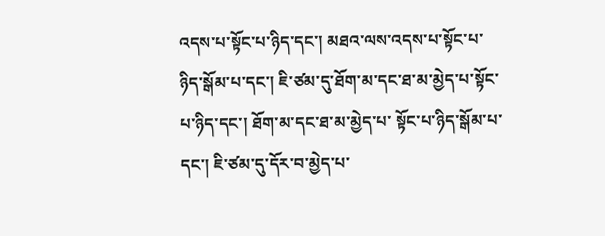འདས་པ་སྟོང་པ་ཉིད་དང་། མཐའ་ལས་འདས་པ་སྟོང་པ་ཉིད་སྒོམ་པ་དང་། ཇི་ཙམ་དུ་ཐོག་མ་དང་ཐ་མ་མྱེད་པ་སྟོང་པ་ཉིད་དང་། ཐོག་མ་དང་ཐ་མ་མྱེད་པ་ སྟོང་པ་ཉིད་སྒོམ་པ་དང་། ཇི་ཙམ་དུ་དོར་བ་མྱེད་པ་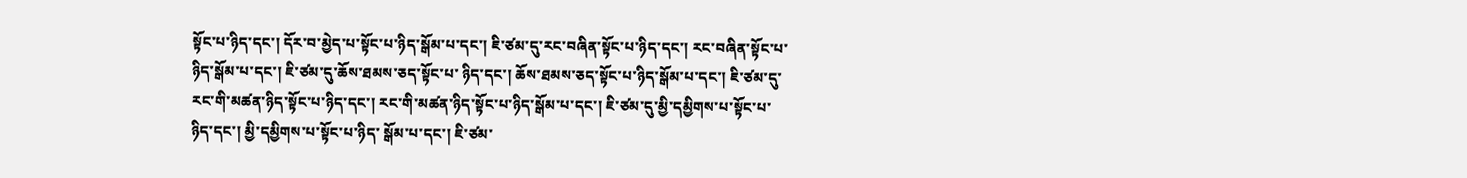སྟོང་པ་ཉིད་དང་། དོར་བ་མྱེད་པ་སྟོང་པ་ཉིད་སྒོམ་པ་དང་། ཇི་ཙམ་དུ་རང་བཞིན་སྟོང་པ་ཉིད་དང་། རང་བཞིན་སྟོང་པ་ཉིད་སྒོམ་པ་དང་། ཇི་ཙམ་དུ་ཆོས་ཐམས་ཅད་སྟོང་པ་ ཉིད་དང་། ཆོས་ཐམས་ཅད་སྟོང་པ་ཉིད་སྒོམ་པ་དང་། ཇི་ཙམ་དུ་རང་གི་མཚན་ཉིད་སྟོང་པ་ཉིད་དང་། རང་གི་མཚན་ཉིད་སྟོང་པ་ཉིད་སྒོམ་པ་དང་། ཇི་ཙམ་དུ་མྱི་དམྱིགས་པ་སྟོང་པ་ཉིད་དང་། མྱི་དམྱིགས་པ་སྟོང་པ་ཉིད་ སྒོམ་པ་དང་། ཇི་ཙམ་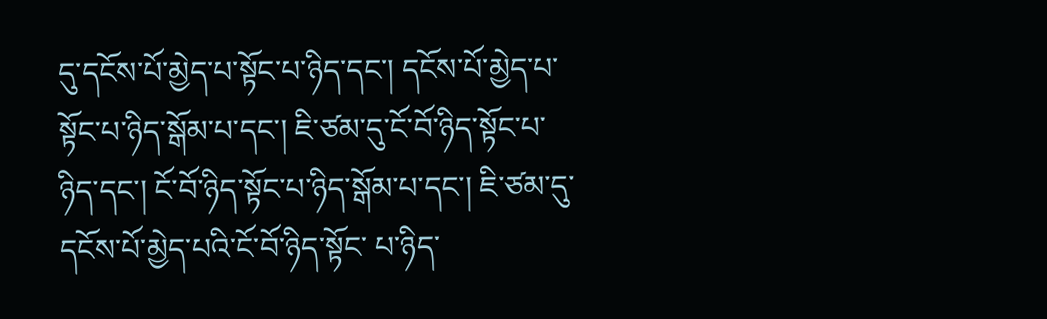དུ་དངོས་པོ་མྱེད་པ་སྟོང་པ་ཉིད་དང་། དངོས་པོ་མྱེད་པ་སྟོང་པ་ཉིད་སྒོམ་པ་དང་། ཇི་ཙམ་དུ་ངོ་བོ་ཉིད་སྟོང་པ་ཉིད་དང་། ངོ་བོ་ཉིད་སྟོང་པ་ཉིད་སྒོམ་པ་དང་། ཇི་ཙམ་དུ་དངོས་པོ་མྱེད་པའི་ངོ་བོ་ཉིད་སྟོང་ པ་ཉིད་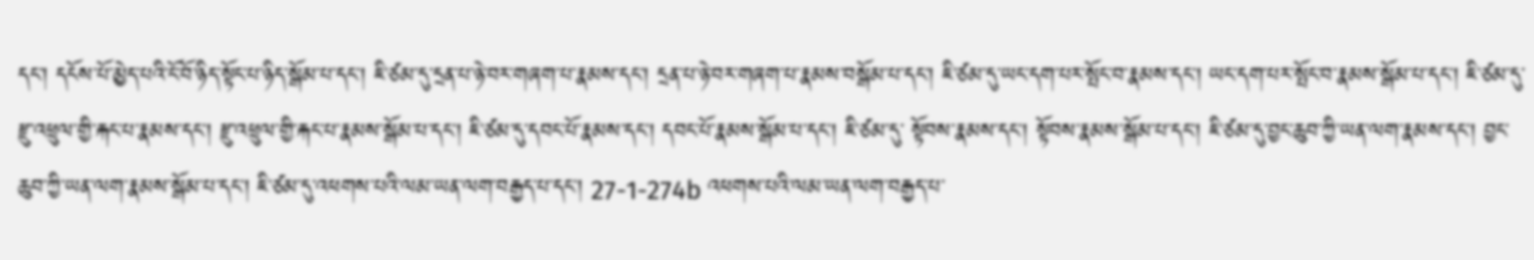དང་། དངོས་པོ་མྱེད་པའི་ངོ་བོ་ཉིད་སྟོང་པ་ཉིད་སྒོམ་པ་དང་། ཇི་ཙམ་དུ་དྲན་པ་ཉེ་བར་གཞག་པ་རྣམས་དང་། དྲན་པ་ཉེ་བར་གཞག་པ་རྣམས་བསྒོམ་པ་དང་། ཇི་ཙམ་དུ་ཡང་དག་པར་སྤོང་བ་རྣམས་དང་། ཡང་དག་པར་སྤོང་བ་རྣམས་སྒོམ་པ་དང་། ཇི་ཙམ་དུ་རྫུ་འཕྲུལ་གྱི་རྐང་པ་རྣམས་དང་། རྫུ་འཕྲུལ་གྱི་རྐང་པ་རྣམས་སྒོམ་པ་དང་། ཇི་ཙམ་དུ་དབང་པོ་རྣམས་དང་། དབང་པོ་རྣམས་སྒོམ་པ་དང་། ཇི་ཙམ་དུ་ སྟོབས་རྣམས་དང་། སྟོབས་རྣམས་སྒོམ་པ་དང་། ཇི་ཙམ་དུ་བྱང་ཆུབ་ཀྱི་ཡན་ལག་རྣམས་དང་། བྱང་ཆུབ་ཀྱི་ཡན་ལག་རྣམས་སྒོམ་པ་དང་། ཇི་ཙམ་དུ་འཕགས་པའི་ལམ་ཡན་ལག་བརྒྱད་པ་དང་། 27-1-274b འཕགས་པའི་ལམ་ཡན་ལག་བརྒྱད་པ་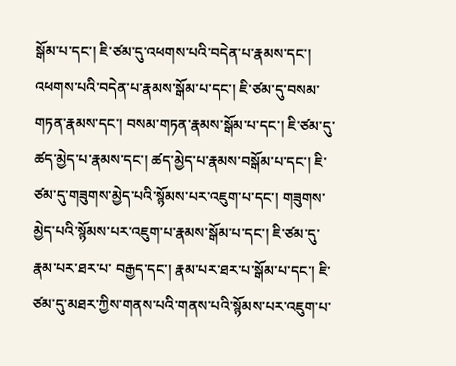སྒོམ་པ་དང་། ཇི་ཙམ་དུ་འཕགས་པའི་བདེན་པ་རྣམས་དང་། འཕགས་པའི་བདེན་པ་རྣམས་སྒོམ་པ་དང་། ཇི་ཙམ་དུ་བསམ་གཏན་རྣམས་དང་། བསམ་གཏན་རྣམས་སྒོམ་པ་དང་། ཇི་ཙམ་དུ་ཚད་མྱེད་པ་རྣམས་དང་། ཚད་མྱེད་པ་རྣམས་བསྒོམ་པ་དང་། ཇི་ཙམ་དུ་གཟུགས་མྱེད་པའི་སྙོམས་པར་འཇུག་པ་དང་། གཟུགས་མྱེད་པའི་སྙོམས་པར་འཇུག་པ་རྣམས་སྒོམ་པ་དང་། ཇི་ཙམ་དུ་རྣམ་པར་ཐར་པ་ བརྒྱད་དང་། རྣམ་པར་ཐར་པ་སྒོམ་པ་དང་། ཇི་ཙམ་དུ་མཐར་ཀྱིས་གནས་པའི་གནས་པའི་སྙོམས་པར་འཇུག་པ་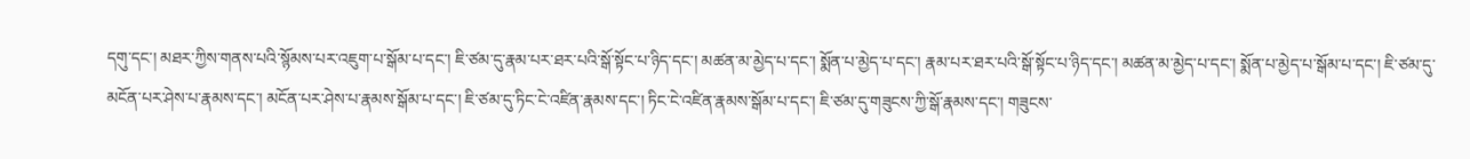དགུ་དང་། མཐར་ཀྱིས་གནས་པའི་སྙོམས་པར་འཇུག་པ་སྒོམ་པ་དང་། ཇི་ཙམ་དུ་རྣམ་པར་ཐར་པའི་སྒོ་སྟོང་པ་ཉིད་དང་། མཚན་མ་མྱེད་པ་དང་། སྨོན་པ་མྱེད་པ་དང་། རྣམ་པར་ཐར་པའི་སྒོ་སྟོང་པ་ཉིད་དང་། མཚན་མ་མྱེད་པ་དང་། སྨོན་པ་མྱེད་པ་སྒོམ་པ་དང་། ཇི་ཙམ་དུ་མངོན་པར་ཤེས་པ་རྣམས་དང་། མངོན་པར་ཤེས་པ་རྣམས་སྒོམ་པ་དང་། ཇི་ཙམ་དུ་ཏིང་ངེ་འཛིན་རྣམས་དང་། ཏིང་ངེ་འཛིན་རྣམས་སྒོམ་པ་དང་། ཇི་ཙམ་དུ་གཟུངས་ཀྱི་སྒོ་རྣམས་དང་། གཟུངས་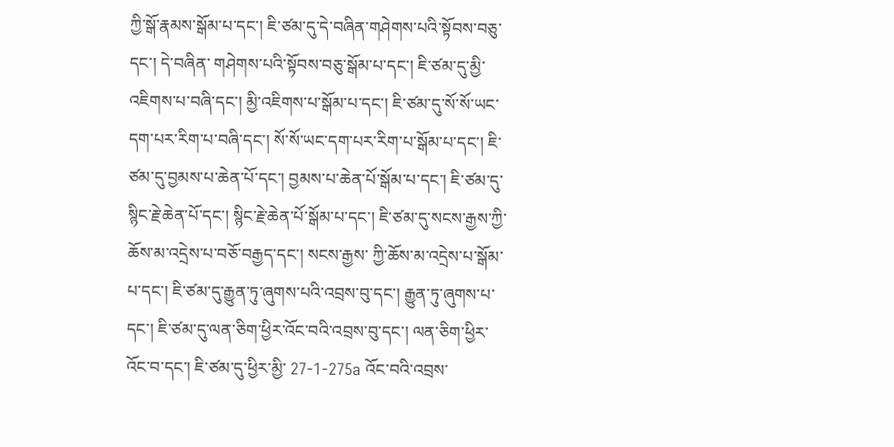ཀྱི་སྒོ་རྣམས་སྒོམ་པ་དང་། ཇི་ཙམ་དུ་དེ་བཞིན་གཤེགས་པའི་སྟོབས་བཅུ་དང་། དེ་བཞིན་ གཤེགས་པའི་སྟོབས་བཅུ་སྒོམ་པ་དང་། ཇི་ཙམ་དུ་མྱི་འཇིགས་པ་བཞི་དང་། མྱི་འཇིགས་པ་སྒོམ་པ་དང་། ཇི་ཙམ་དུ་སོ་སོ་ཡང་དག་པར་རིག་པ་བཞི་དང་། སོ་སོ་ཡང་དག་པར་རིག་པ་སྒོམ་པ་དང་། ཇི་ཙམ་དུ་བྱམས་པ་ཆེན་པོ་དང་། བྱམས་པ་ཆེན་པོ་སྒོམ་པ་དང་། ཇི་ཙམ་དུ་སྙིང་རྗེ་ཆེན་པོ་དང་། སྙིང་རྗེ་ཆེན་པོ་སྒོམ་པ་དང་། ཇི་ཙམ་དུ་སངས་རྒྱས་ཀྱི་ཆོས་མ་འདྲེས་པ་བཅོ་བརྒྱད་དང་། སངས་རྒྱས་ ཀྱི་ཆོས་མ་འདྲེས་པ་སྒོམ་པ་དང་། ཇི་ཙམ་དུ་རྒྱུན་ཏུ་ཞུགས་པའི་འབྲས་བུ་དང་། རྒྱུན་ཏུ་ཞུགས་པ་དང་། ཇི་ཙམ་དུ་ལན་ཅིག་ཕྱིར་འོང་བའི་འབྲས་བུ་དང་། ལན་ཅིག་ཕྱིར་འོང་བ་དང་། ཇི་ཙམ་དུ་ཕྱིར་མྱི་ 27-1-275a འོང་བའི་འབྲས་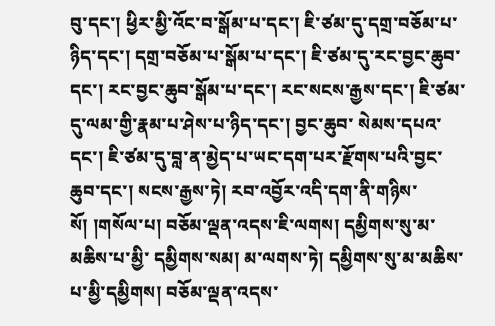བུ་དང་། ཕྱིར་མྱི་འོང་བ་སྒོམ་པ་དང་། ཇི་ཙམ་དུ་དགྲ་བཅོམ་པ་ཉིད་དང་། དགྲ་བཅོམ་པ་སྒོམ་པ་དང་། ཇི་ཙམ་དུ་རང་བྱང་ཆུབ་དང་། རང་བྱང་ཆུབ་སྒོམ་པ་དང་། རང་སངས་རྒྱས་དང་། ཇི་ཙམ་དུ་ལམ་གྱི་རྣམ་པ་ཤེས་པ་ཉིད་དང་། བྱང་ཆུབ་ སེམས་དཔའ་དང་། ཇི་ཙམ་དུ་བླ་ན་མྱེད་པ་ཡང་དག་པར་རྫོགས་པའི་བྱང་ཆུབ་དང་། སངས་རྒྱས་ཏེ། རབ་འབྱོར་འདི་དག་ནི་གཉིས་སོ། །གསོལ་པ། བཅོམ་ལྡན་འདས་ཇི་ལགས། དམྱིགས་སུ་མ་མཆིས་པ་མྱི་ དམྱིགས་སམ། མ་ལགས་ཏེ། དམྱིགས་སུ་མ་མཆིས་པ་མྱི་དམྱིགས། བཅོམ་ལྡན་འདས་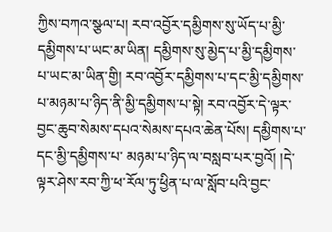ཀྱིས་བཀའ་སྩལ་པ། རབ་འབྱོར་དམྱིགས་སུ་ཡོད་པ་མྱི་དམྱིགས་པ་ཡང་མ་ཡིན། དམྱིགས་སུ་མྱེད་པ་མྱི་དམྱིགས་ པ་ཡང་མ་ཡིན་གྱི། རབ་འབྱོར་དམྱིགས་པ་དང་མྱི་དམྱིགས་པ་མཉམ་པ་ཉིད་ནི་མྱི་དམྱིགས་པ་སྟེ། རབ་འབྱོར་དེ་ལྟར་བྱང་ཆུབ་སེམས་དཔའ་སེམས་དཔའ་ཆེན་པོས། དམྱིགས་པ་དང་མྱི་དམྱིགས་པ་ མཉམ་པ་ཉིད་ལ་བསླབ་པར་བྱའོ། །དེ་ལྟར་ཤེས་རབ་ཀྱི་ཕ་རོལ་ཏུ་ཕྱིན་པ་ལ་སློབ་པའི་བྱང་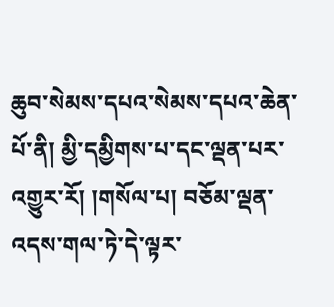ཆུབ་སེམས་དཔའ་སེམས་དཔའ་ཆེན་པོ་ནི། མྱི་དམྱིགས་པ་དང་ལྡན་པར་འགྱུར་རོ། །གསོལ་པ། བཅོམ་ལྡན་ འདས་གལ་ཏེ་དེ་ལྟར་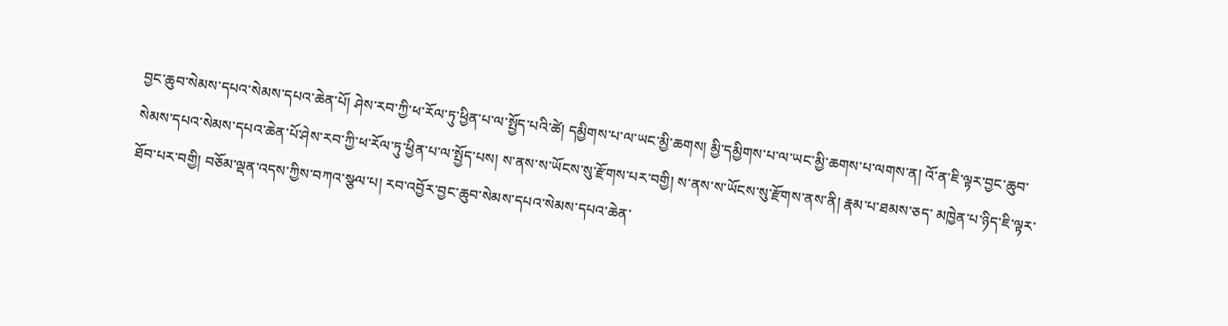བྱང་ཆུབ་སེམས་དཔའ་སེམས་དཔའ་ཆེན་པོ། ཤེས་རབ་ཀྱི་ཕ་རོལ་ཏུ་ཕྱིན་པ་ལ་སྤྱོད་པའི་ཚེ། དམྱིགས་པ་ལ་ཡང་མྱི་ཆགས། མྱི་དམྱིགས་པ་ལ་ཡང་མྱི་ཆགས་པ་ལགས་ན། འོ་ན་ཇི་ལྟར་བྱང་ཆུབ་སེམས་དཔའ་སེམས་དཔའ་ཆེན་པོ་ཤེས་རབ་ཀྱི་ཕ་རོལ་ཏུ་ཕྱིན་པ་ལ་སྤྱོད་པས། ས་ནས་ས་ཡོངས་སུ་རྫོགས་པར་བགྱི། ས་ནས་ས་ཡོངས་སུ་རྫོགས་ནས་ནི། རྣམ་པ་ཐམས་ཅད་ མཁྱེན་པ་ཉིད་ཇི་ལྟར་ཐོབ་པར་བགྱི། བཅོམ་ལྡན་འདས་ཀྱིས་བཀའ་སྩལ་པ། རབ་འབྱོར་བྱང་ཆུབ་སེམས་དཔའ་སེམས་དཔའ་ཆེན་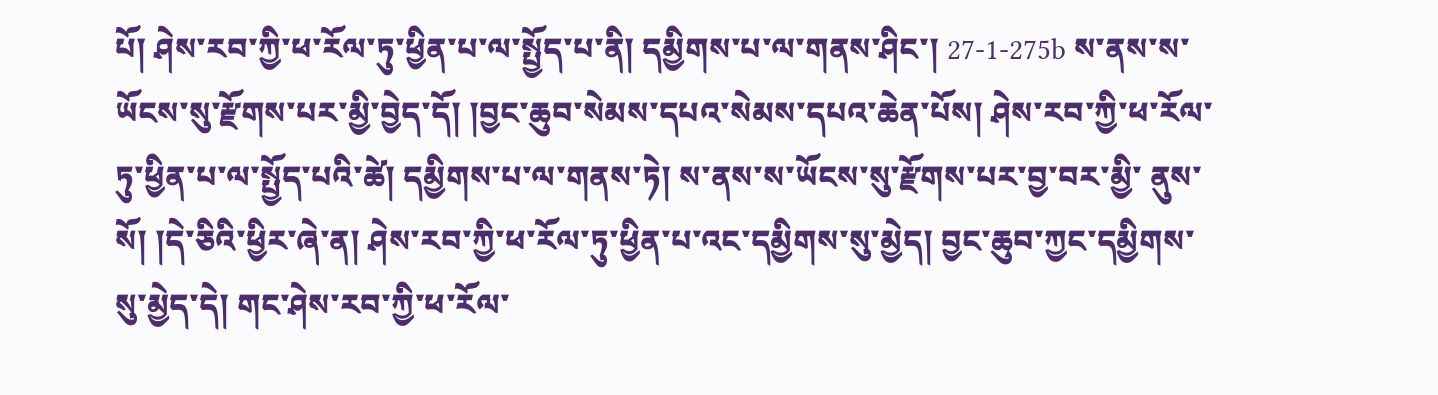པོ། ཤེས་རབ་ཀྱི་ཕ་རོལ་ཏུ་ཕྱིན་པ་ལ་སྤྱོད་པ་ནི། དམྱིགས་པ་ལ་གནས་ཤིང་། 27-1-275b ས་ནས་ས་ཡོངས་སུ་རྫོགས་པར་མྱི་བྱེད་དོ། །བྱང་ཆུབ་སེམས་དཔའ་སེམས་དཔའ་ཆེན་པོས། ཤེས་རབ་ཀྱི་ཕ་རོལ་ཏུ་ཕྱིན་པ་ལ་སྤྱོད་པའི་ཚེ། དམྱིགས་པ་ལ་གནས་ཏེ། ས་ནས་ས་ཡོངས་སུ་རྫོགས་པར་བྱ་བར་མྱི་ ནུས་སོ། །དེ་ཅིའི་ཕྱིར་ཞེ་ན། ཤེས་རབ་ཀྱི་ཕ་རོལ་ཏུ་ཕྱིན་པ་འང་དམྱིགས་སུ་མྱེད། བྱང་ཆུབ་ཀྱང་དམྱིགས་སུ་མྱེད་དེ། གང་ཤེས་རབ་ཀྱི་ཕ་རོལ་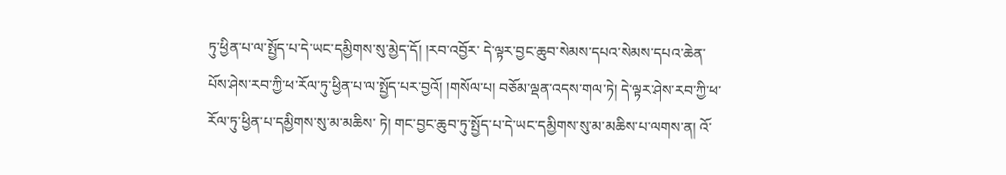ཏུ་ཕྱིན་པ་ལ་སྤྱོད་པ་དེ་ཡང་དམྱིགས་སུ་མྱེད་དོ། །རབ་འབྱོར་ དེ་ལྟར་བྱང་ཆུབ་སེམས་དཔའ་སེམས་དཔའ་ཆེན་པོས་ཤེས་རབ་ཀྱི་ཕ་རོལ་ཏུ་ཕྱིན་པ་ལ་སྤྱོད་པར་བྱའོ། །གསོལ་པ། བཅོམ་ལྡན་འདས་གལ་ཏེ། དེ་ལྟར་ཤེས་རབ་ཀྱི་ཕ་རོལ་ཏུ་ཕྱིན་པ་དམྱིགས་སུ་མ་མཆིས་ ཏེ། གང་བྱང་ཆུབ་ཏུ་སྤྱོད་པ་དེ་ཡང་དམྱིགས་སུ་མ་མཆིས་པ་ལགས་ན། འོ་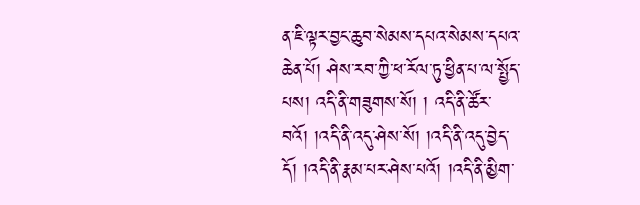ན་ཇི་ལྟར་བྱང་ཆུབ་སེམས་དཔའ་སེམས་དཔའ་ཆེན་པོ། ཤེས་རབ་ཀྱི་ཕ་རོལ་ཏུ་ཕྱིན་པ་ལ་སྤྱོད་པས། འདི་ནི་གཟུགས་སོ། ། འདི་ནི་ཚོར་བའོ། །འདི་ནི་འདུ་ཤེས་སོ། །འདི་ནི་འདུ་བྱེད་དོ། །འདི་ནི་རྣམ་པར་ཤེས་པའོ། །འདི་ནི་མྱིག་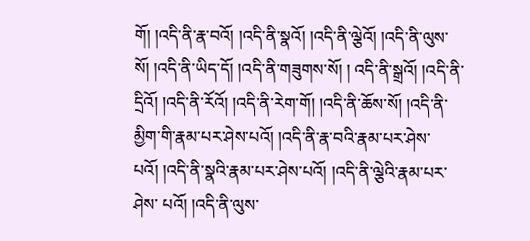གོ། །འདི་ནི་རྣ་བའོ། །འདི་ནི་སྣའོ། །འདི་ནི་ལྕེའོ། །འདི་ནི་ལུས་སོ། །འདི་ནི་ཡིད་དོ། །འདི་ནི་གཟུགས་སོ། ། འདི་ནི་སྒྲའོ། །འདི་ནི་དྲིའོ། །འདི་ནི་རོའོ། །འདི་ནི་རེག་གོ། །འདི་ནི་ཆོས་སོ། །འདི་ནི་མྱིག་གི་རྣམ་པར་ཤེས་པའོ། །འདི་ནི་རྣ་བའི་རྣམ་པར་ཤེས་པའོ། །འདི་ནི་སྣའི་རྣམ་པར་ཤེས་པའོ། །འདི་ནི་ལྕེའི་རྣམ་པར་ཤེས་ པའོ། །འདི་ནི་ལུས་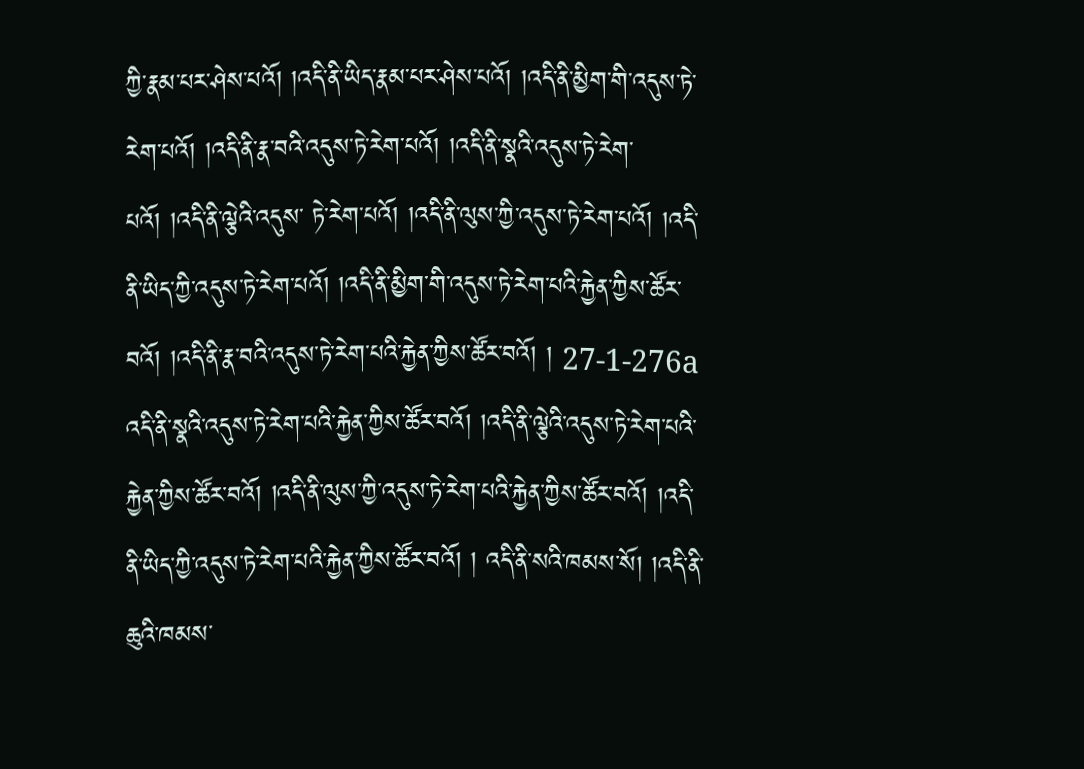ཀྱི་རྣམ་པར་ཤེས་པའོ། །འདི་ནི་ཡིད་རྣམ་པར་ཤེས་པའོ། །འདི་ནི་མྱིག་གི་འདུས་ཏེ་རེག་པའོ། །འདི་ནི་རྣ་བའི་འདུས་ཏེ་རེག་པའོ། །འདི་ནི་སྣའི་འདུས་ཏེ་རེག་པའོ། །འདི་ནི་ལྕེའི་འདུས་ ཏེ་རེག་པའོ། །འདི་ནི་ལུས་ཀྱི་འདུས་ཏེ་རེག་པའོ། །འདི་ནི་ཡིད་ཀྱི་འདུས་ཏེ་རེག་པའོ། །འདི་ནི་མྱིག་གི་འདུས་ཏེ་རེག་པའི་རྐྱེན་ཀྱིས་ཚོར་བའོ། །འདི་ནི་རྣ་བའི་འདུས་ཏེ་རེག་པའི་རྐྱེན་ཀྱིས་ཚོར་བའོ། ། 27-1-276a འདི་ནི་སྣའི་འདུས་ཏེ་རེག་པའི་རྐྱེན་ཀྱིས་ཚོར་བའོ། །འདི་ནི་ལྕེའི་འདུས་ཏེ་རེག་པའི་རྐྱེན་ཀྱིས་ཚོར་བའོ། །འདི་ནི་ལུས་ཀྱི་འདུས་ཏེ་རེག་པའི་རྐྱེན་ཀྱིས་ཚོར་བའོ། །འདི་ནི་ཡིད་ཀྱི་འདུས་ཏེ་རེག་པའི་རྐྱེན་ཀྱིས་ཚོར་བའོ། ། འདི་ནི་སའི་ཁམས་སོ། །འདི་ནི་ཆུའི་ཁམས་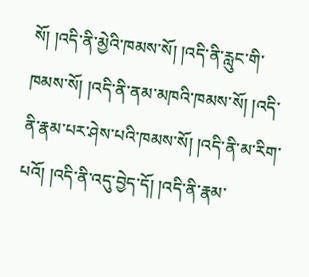སོ། །འདི་ནི་མྱེའི་ཁམས་སོ། །འདི་ནི་རླུང་གི་ཁམས་སོ། །འདི་ནི་ནམ་མཁའི་ཁམས་སོ། །འདི་ནི་རྣམ་པར་ཤེས་པའི་ཁམས་སོ། །འདི་ནི་མ་རིག་པའོ། །འདི་ནི་འདུ་བྱེད་དོ། །འདི་ནི་རྣམ་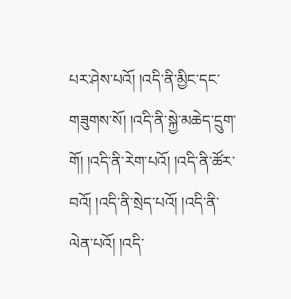པར་ཤེས་པའོ། །འདི་ནི་མྱིང་དང་གཟུགས་སོ། །འདི་ནི་སྐྱེ་མཆེད་དྲུག་གོ། །འདི་ནི་རེག་པའོ། །འདི་ནི་ཚོར་བའོ། །འདི་ནི་སྲེད་པའོ། །འདི་ནི་ལེན་པའོ། །འདི་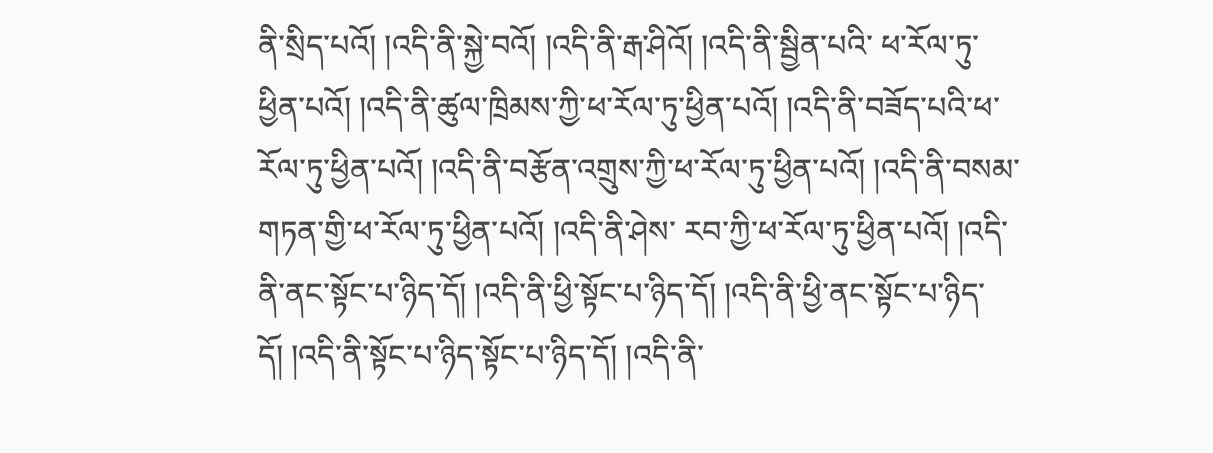ནི་སྲིད་པའོ། །འདི་ནི་སྐྱེ་བའོ། །འདི་ནི་རྒ་ཤིའོ། །འདི་ནི་སྦྱིན་པའི་ ཕ་རོལ་ཏུ་ཕྱིན་པའོ། །འདི་ནི་ཚུལ་ཁྲིམས་ཀྱི་ཕ་རོལ་ཏུ་ཕྱིན་པའོ། །འདི་ནི་བཟོད་པའི་ཕ་རོལ་ཏུ་ཕྱིན་པའོ། །འདི་ནི་བརྩོན་འགྲུས་ཀྱི་ཕ་རོལ་ཏུ་ཕྱིན་པའོ། །འདི་ནི་བསམ་གཏན་གྱི་ཕ་རོལ་ཏུ་ཕྱིན་པའོ། །འདི་ནི་ཤེས་ རབ་ཀྱི་ཕ་རོལ་ཏུ་ཕྱིན་པའོ། །འདི་ནི་ནང་སྟོང་པ་ཉིད་དོ། །འདི་ནི་ཕྱི་སྟོང་པ་ཉིད་དོ། །འདི་ནི་ཕྱི་ནང་སྟོང་པ་ཉིད་དོ། །འདི་ནི་སྟོང་པ་ཉིད་སྟོང་པ་ཉིད་དོ། །འདི་ནི་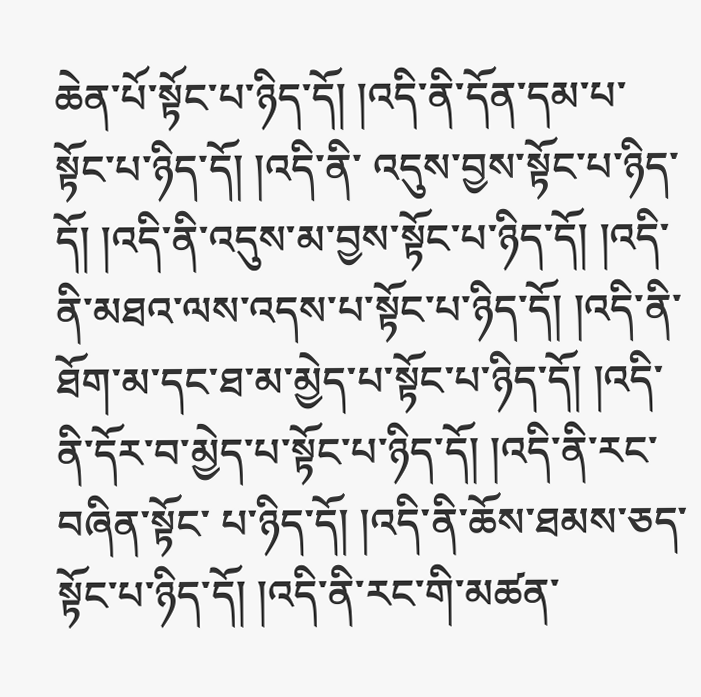ཆེན་པོ་སྟོང་པ་ཉིད་དོ། །འདི་ནི་དོན་དམ་པ་སྟོང་པ་ཉིད་དོ། །འདི་ནི་ འདུས་བྱས་སྟོང་པ་ཉིད་དོ། །འདི་ནི་འདུས་མ་བྱས་སྟོང་པ་ཉིད་དོ། །འདི་ནི་མཐའ་ལས་འདས་པ་སྟོང་པ་ཉིད་དོ། །འདི་ནི་ཐོག་མ་དང་ཐ་མ་མྱེད་པ་སྟོང་པ་ཉིད་དོ། །འདི་ནི་དོར་བ་མྱེད་པ་སྟོང་པ་ཉིད་དོ། །འདི་ནི་རང་བཞིན་སྟོང་ པ་ཉིད་དོ། །འདི་ནི་ཆོས་ཐམས་ཅད་སྟོང་པ་ཉིད་དོ། །འདི་ནི་རང་གི་མཚན་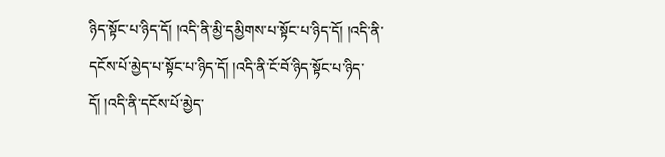ཉིད་སྟོང་པ་ཉིད་དོ། །འདི་ནི་མྱི་དམྱིགས་པ་སྟོང་པ་ཉིད་དོ། །འདི་ནི་དངོས་པོ་མྱེད་པ་སྟོང་པ་ཉིད་དོ། །འདི་ནི་ངོ་བོ་ཉིད་སྟོང་པ་ཉིད་དོ། །འདི་ནི་དངོས་པོ་མྱེད་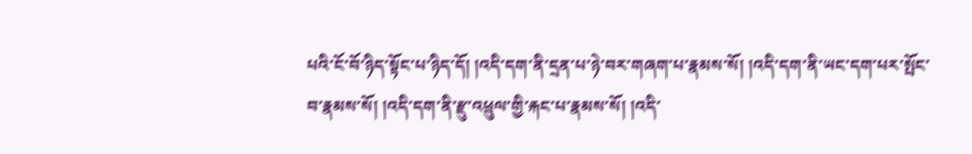པའི་ངོ་བོ་ཉིད་སྟོང་པ་ཉིད་དོ། །འདི་དག་ནི་དྲན་པ་ཉེ་བར་གཞག་པ་རྣམས་སོ། །འདི་དག་ནི་ཡང་དག་པར་སྤོང་བ་རྣམས་སོ། །འདི་དག་ནི་རྫུ་འཕྲུལ་གྱི་རྐང་པ་རྣམས་སོ། །འདི་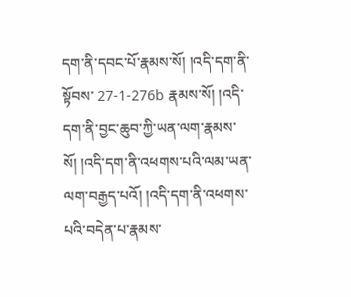དག་ནི་དབང་པོ་རྣམས་སོ། །འདི་དག་ནི་སྟོབས་ 27-1-276b རྣམས་སོ། །འདི་དག་ནི་བྱང་ཆུབ་ཀྱི་ཡན་ལག་རྣམས་སོ། །འདི་དག་ནི་འཕགས་པའི་ལམ་ཡན་ལག་བརྒྱད་པའོ། །འདི་དག་ནི་འཕགས་པའི་བདེན་པ་རྣམས་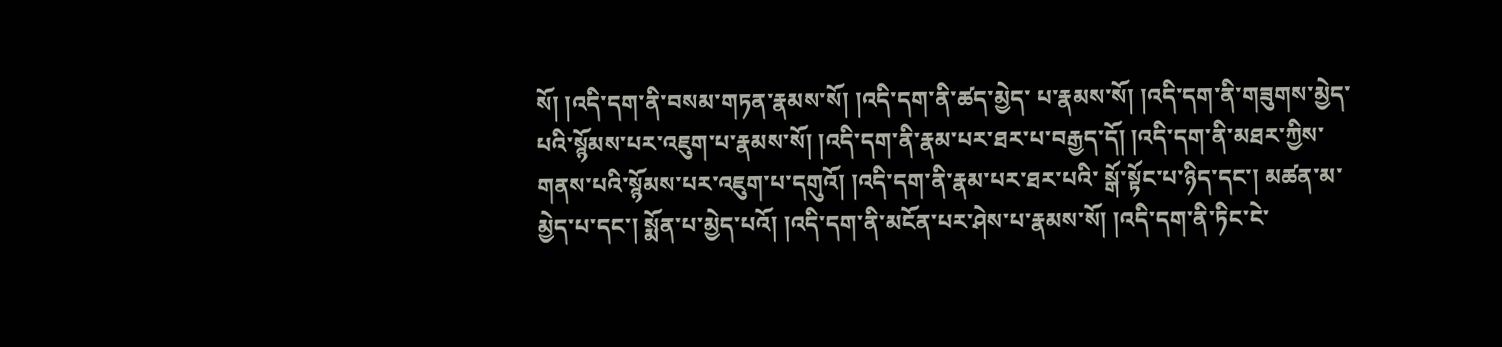སོ། །འདི་དག་ནི་བསམ་གཏན་རྣམས་སོ། །འདི་དག་ནི་ཚད་མྱེད་ པ་རྣམས་སོ། །འདི་དག་ནི་གཟུགས་མྱེད་པའི་སྙོམས་པར་འཇུག་པ་རྣམས་སོ། །འདི་དག་ནི་རྣམ་པར་ཐར་པ་བརྒྱད་དོ། །འདི་དག་ནི་མཐར་ཀྱིས་གནས་པའི་སྙོམས་པར་འཇུག་པ་དགུའོ། །འདི་དག་ནི་རྣམ་པར་ཐར་པའི་ སྒོ་སྟོང་པ་ཉིད་དང་། མཚན་མ་མྱེད་པ་དང་། སྨོན་པ་མྱེད་པའོ། །འདི་དག་ནི་མངོན་པར་ཤེས་པ་རྣམས་སོ། །འདི་དག་ནི་ཏིང་ངེ་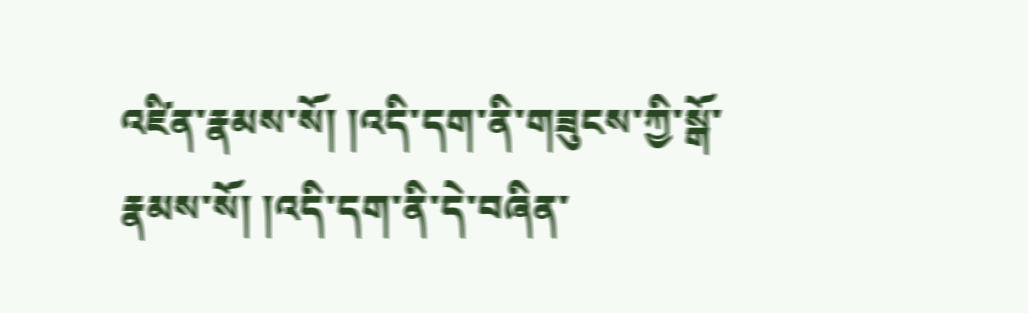འཛིན་རྣམས་སོ། །འདི་དག་ནི་གཟུངས་ཀྱི་སྒོ་རྣམས་སོ། །འདི་དག་ནི་དེ་བཞིན་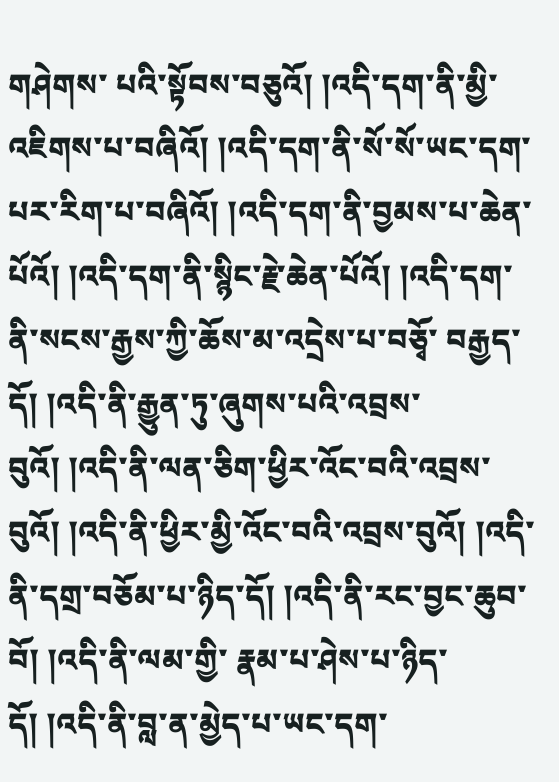གཤེགས་ པའི་སྟོབས་བཅུའོ། །འདི་དག་ནི་མྱི་འཇིགས་པ་བཞིའོ། །འདི་དག་ནི་སོ་སོ་ཡང་དག་པར་རིག་པ་བཞིའོ། །འདི་དག་ནི་བྱམས་པ་ཆེན་པོའོ། །འདི་དག་ནི་སྙིང་རྗེ་ཆེན་པོའོ། །འདི་དག་ནི་སངས་རྒྱས་ཀྱི་ཆོས་མ་འདྲེས་པ་བཅྭོ་ བརྒྱད་དོ། །འདི་ནི་རྒྱུན་ཏུ་ཞུགས་པའི་འབྲས་བུའོ། །འདི་ནི་ལན་ཅིག་ཕྱིར་འོང་བའི་འབྲས་བུའོ། །འདི་ནི་ཕྱིར་མྱི་འོང་བའི་འབྲས་བུའོ། །འདི་ནི་དགྲ་བཅོམ་པ་ཉིད་དོ། །འདི་ནི་རང་བྱང་ཆུབ་བོ། །འདི་ནི་ལམ་གྱི་ རྣམ་པ་ཤེས་པ་ཉིད་དོ། །འདི་ནི་བླ་ན་མྱེད་པ་ཡང་དག་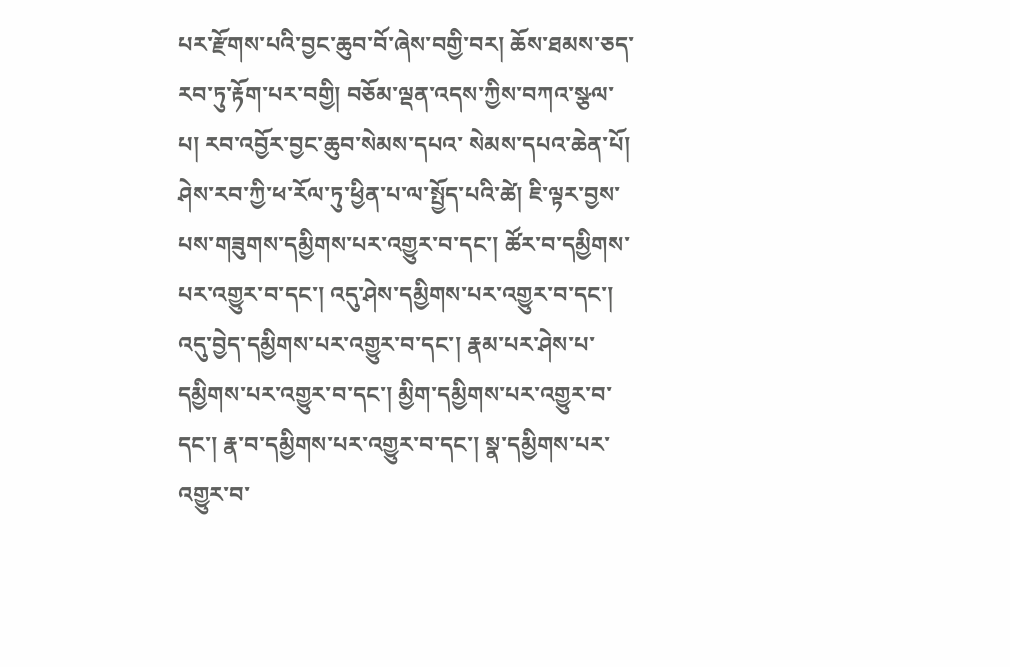པར་རྫོགས་པའི་བྱང་ཆུབ་བོ་ཞེས་བགྱི་བར། ཆོས་ཐམས་ཅད་རབ་ཏུ་རྟོག་པར་བགྱི། བཅོམ་ལྡན་འདས་ཀྱིས་བཀའ་སྩལ་པ། རབ་འབྱོར་བྱང་ཆུབ་སེམས་དཔའ་ སེམས་དཔའ་ཆེན་པོ། ཤེས་རབ་ཀྱི་ཕ་རོལ་ཏུ་ཕྱིན་པ་ལ་སྤྱོད་པའི་ཚེ། ཇི་ལྟར་བྱས་པས་གཟུགས་དམྱིགས་པར་འགྱུར་བ་དང་། ཚོར་བ་དམྱིགས་པར་འགྱུར་བ་དང་། འདུ་ཤེས་དམྱིགས་པར་འགྱུར་བ་དང་། འདུ་བྱེད་དམྱིགས་པར་འགྱུར་བ་དང་། རྣམ་པར་ཤེས་པ་དམྱིགས་པར་འགྱུར་བ་དང་། མྱིག་དམྱིགས་པར་འགྱུར་བ་དང་། རྣ་བ་དམྱིགས་པར་འགྱུར་བ་དང་། སྣ་དམྱིགས་པར་འགྱུར་བ་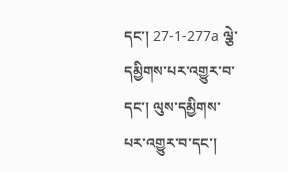དང་། 27-1-277a ལྕེ་དམྱིགས་པར་འགྱུར་བ་དང་། ལུས་དམྱིགས་པར་འགྱུར་བ་དང་།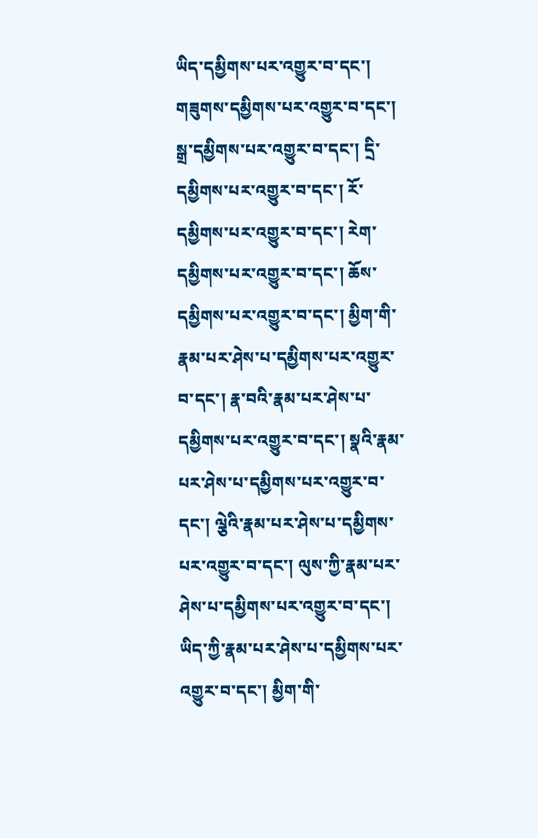ཡིད་དམྱིགས་པར་འགྱུར་བ་དང་། གཟུགས་དམྱིགས་པར་འགྱུར་བ་དང་། སྒྲ་དམྱིགས་པར་འགྱུར་བ་དང་། དྲི་དམྱིགས་པར་འགྱུར་བ་དང་། རོ་དམྱིགས་པར་འགྱུར་བ་དང་། རེག་དམྱིགས་པར་འགྱུར་བ་དང་། ཆོས་དམྱིགས་པར་འགྱུར་བ་དང་། མྱིག་གི་རྣམ་པར་ཤེས་པ་དམྱིགས་པར་འགྱུར་བ་དང་། རྣ་བའི་རྣམ་པར་ཤེས་པ་དམྱིགས་པར་འགྱུར་བ་དང་། སྣའི་རྣམ་པར་ཤེས་པ་དམྱིགས་པར་འགྱུར་བ་དང་། ལྕེའི་རྣམ་པར་ཤེས་པ་དམྱིགས་པར་འགྱུར་བ་དང་། ལུས་ཀྱི་རྣམ་པར་ཤེས་པ་དམྱིགས་པར་འགྱུར་བ་དང་། ཡིད་ཀྱི་རྣམ་པར་ཤེས་པ་དམྱིགས་པར་འགྱུར་བ་དང་། མྱིག་གི་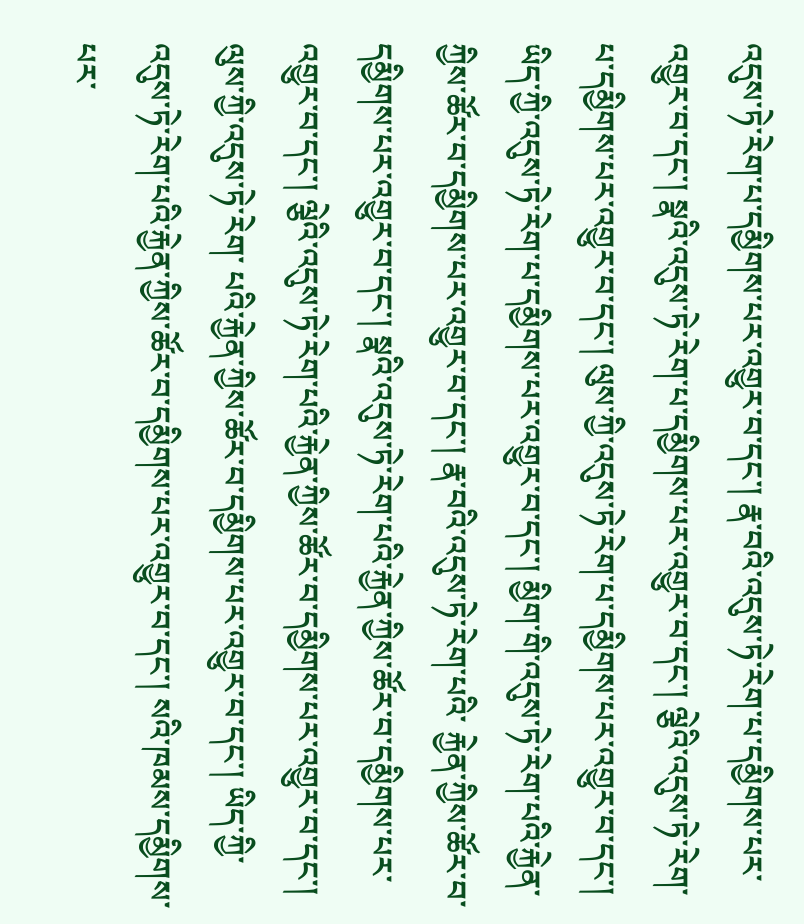འདུས་ཏེ་རེག་པ་དམྱིགས་པར་འགྱུར་བ་དང་། རྣ་བའི་འདུས་ཏེ་རེག་པ་དམྱིགས་པར་འགྱུར་བ་དང་། སྣའི་འདུས་ཏེ་རེག་པ་དམྱིགས་པར་འགྱུར་བ་དང་། ལྕེའི་འདུས་ཏེ་རེག་པ་དམྱིགས་པར་འགྱུར་བ་དང་། ལུས་ཀྱི་འདུས་ཏེ་རེག་པ་དམྱིགས་པར་འགྱུར་བ་དང་། ཡིད་ཀྱི་འདུས་ཏེ་རེག་པ་དམྱིགས་པར་འགྱུར་བ་དང་། མྱིག་གི་འདུས་ཏེ་རེག་པའི་རྐྱེན་ཀྱིས་ཚོར་བ་དམྱིགས་པར་འགྱུར་བ་དང་། རྣ་བའི་འདུས་ཏེ་རེག་པའི་ རྐྱེན་ཀྱིས་ཚོར་བ་དམྱིགས་པར་འགྱུར་བ་དང་། སྣའི་འདུས་ཏེ་རེག་པའི་རྐྱེན་ཀྱིས་ཚོར་བ་དམྱིགས་པར་འགྱུར་བ་དང་། ལྕེའི་འདུས་ཏེ་རེག་པའི་རྐྱེན་ཀྱིས་ཚོར་བ་དམྱིགས་པར་འགྱུར་བ་དང་། ལུས་ཀྱི་འདུས་ཏེ་རེག་ པའི་རྐྱེན་ཀྱིས་ཚོར་བ་དམྱིགས་པར་འགྱུར་བ་དང་། ཡིད་ཀྱི་འདུས་ཏེ་རེག་པའི་རྐྱེན་ཀྱིས་ཚོར་བ་དམྱིགས་པར་འགྱུར་བ་དང་། སའི་ཁམས་དམྱིགས་པར་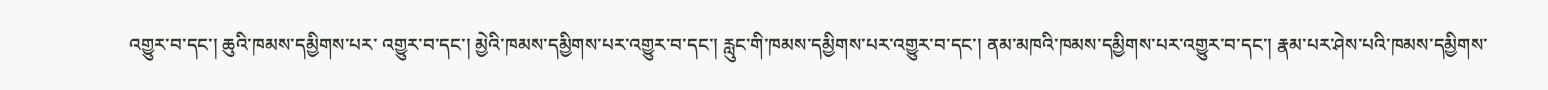འགྱུར་བ་དང་། ཆུའི་ཁམས་དམྱིགས་པར་ འགྱུར་བ་དང་། མྱེའི་ཁམས་དམྱིགས་པར་འགྱུར་བ་དང་། རླུང་གི་ཁམས་དམྱིགས་པར་འགྱུར་བ་དང་། ནམ་མཁའི་ཁམས་དམྱིགས་པར་འགྱུར་བ་དང་། རྣམ་པར་ཤེས་པའི་ཁམས་དམྱིགས་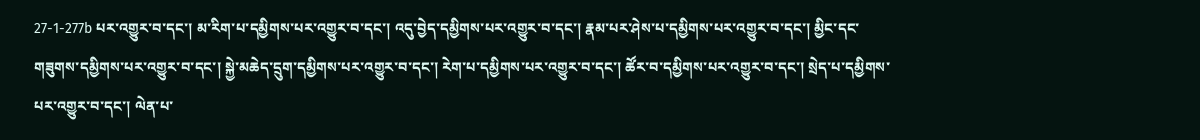27-1-277b པར་འགྱུར་བ་དང་། མ་རིག་པ་དམྱིགས་པར་འགྱུར་བ་དང་། འདུ་བྱེད་དམྱིགས་པར་འགྱུར་བ་དང་། རྣམ་པར་ཤེས་པ་དམྱིགས་པར་འགྱུར་བ་དང་། མྱིང་དང་གཟུགས་དམྱིགས་པར་འགྱུར་བ་དང་། སྐྱེ་མཆེད་དྲུག་དམྱིགས་པར་འགྱུར་བ་དང་། རེག་པ་དམྱིགས་པར་འགྱུར་བ་དང་། ཚོར་བ་དམྱིགས་པར་འགྱུར་བ་དང་། སྲེད་པ་དམྱིགས་པར་འགྱུར་བ་དང་། ལེན་པ་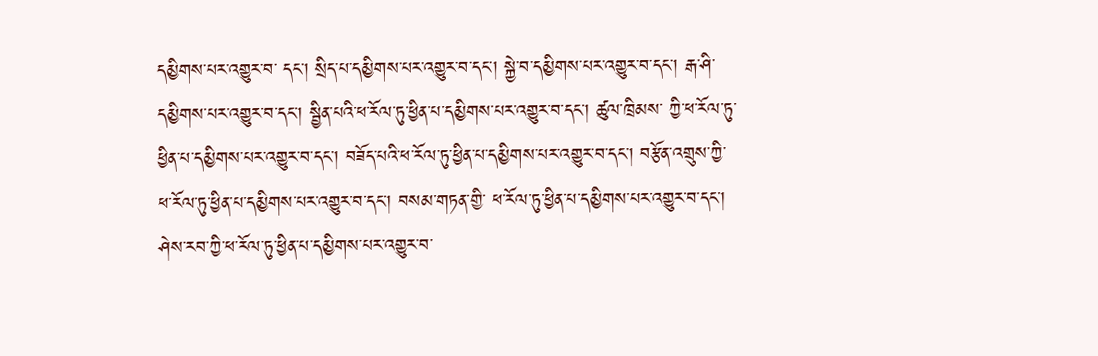དམྱིགས་པར་འགྱུར་བ་ དང་། སྲིད་པ་དམྱིགས་པར་འགྱུར་བ་དང་། སྐྱེ་བ་དམྱིགས་པར་འགྱུར་བ་དང་། རྒ་ཤི་དམྱིགས་པར་འགྱུར་བ་དང་། སྦྱིན་པའི་ཕ་རོལ་ཏུ་ཕྱིན་པ་དམྱིགས་པར་འགྱུར་བ་དང་། ཚུལ་ཁྲིམས་ ཀྱི་ཕ་རོལ་ཏུ་ཕྱིན་པ་དམྱིགས་པར་འགྱུར་བ་དང་། བཟོད་པའི་ཕ་རོལ་ཏུ་ཕྱིན་པ་དམྱིགས་པར་འགྱུར་བ་དང་། བརྩོན་འགྲུས་ཀྱི་ཕ་རོལ་ཏུ་ཕྱིན་པ་དམྱིགས་པར་འགྱུར་བ་དང་། བསམ་གཏན་གྱི་ ཕ་རོལ་ཏུ་ཕྱིན་པ་དམྱིགས་པར་འགྱུར་བ་དང་། ཤེས་རབ་ཀྱི་ཕ་རོལ་ཏུ་ཕྱིན་པ་དམྱིགས་པར་འགྱུར་བ་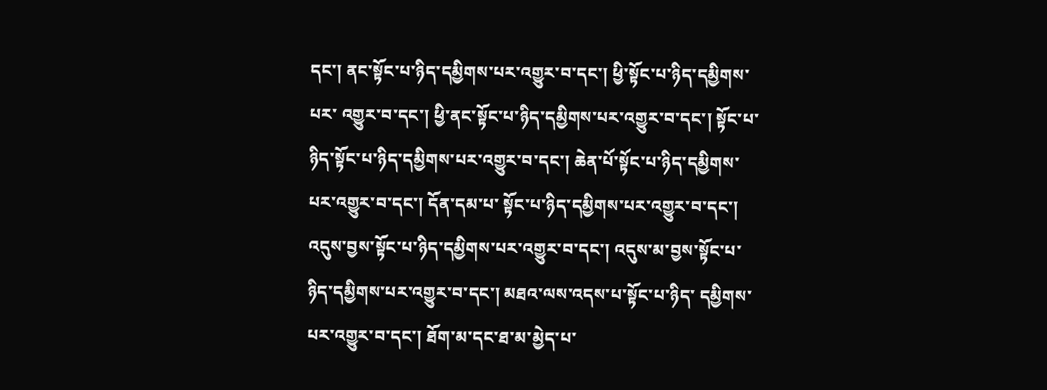དང་། ནང་སྟོང་པ་ཉིད་དམྱིགས་པར་འགྱུར་བ་དང་། ཕྱི་སྟོང་པ་ཉིད་དམྱིགས་པར་ འགྱུར་བ་དང་། ཕྱི་ནང་སྟོང་པ་ཉིད་དམྱིགས་པར་འགྱུར་བ་དང་། སྟོང་པ་ཉིད་སྟོང་པ་ཉིད་དམྱིགས་པར་འགྱུར་བ་དང་། ཆེན་པོ་སྟོང་པ་ཉིད་དམྱིགས་པར་འགྱུར་བ་དང་། དོན་དམ་པ་ སྟོང་པ་ཉིད་དམྱིགས་པར་འགྱུར་བ་དང་། འདུས་བྱས་སྟོང་པ་ཉིད་དམྱིགས་པར་འགྱུར་བ་དང་། འདུས་མ་བྱས་སྟོང་པ་ཉིད་དམྱིགས་པར་འགྱུར་བ་དང་། མཐའ་ལས་འདས་པ་སྟོང་པ་ཉིད་ དམྱིགས་པར་འགྱུར་བ་དང་། ཐོག་མ་དང་ཐ་མ་མྱེད་པ་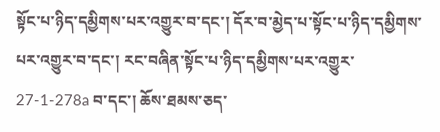སྟོང་པ་ཉིད་དམྱིགས་པར་འགྱུར་བ་དང་། དོར་བ་མྱེད་པ་སྟོང་པ་ཉིད་དམྱིགས་པར་འགྱུར་བ་དང་། རང་བཞིན་སྟོང་པ་ཉིད་དམྱིགས་པར་འགྱུར་ 27-1-278a བ་དང་། ཆོས་ཐམས་ཅད་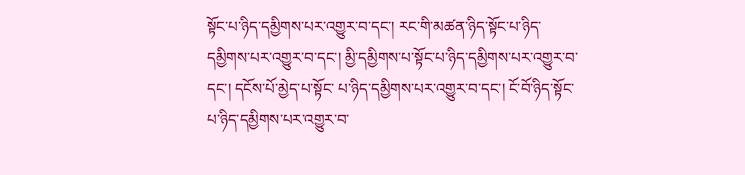སྟོང་པ་ཉིད་དམྱིགས་པར་འགྱུར་བ་དང་། རང་གི་མཚན་ཉིད་སྟོང་པ་ཉིད་དམྱིགས་པར་འགྱུར་བ་དང་། མྱི་དམྱིགས་པ་སྟོང་པ་ཉིད་དམྱིགས་པར་འགྱུར་བ་དང་། དངོས་པོ་མྱེད་པ་སྟོང་ པ་ཉིད་དམྱིགས་པར་འགྱུར་བ་དང་། ངོ་བོ་ཉིད་སྟོང་པ་ཉིད་དམྱིགས་པར་འགྱུར་བ་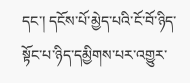དང་། དངོས་པོ་མྱེད་པའི་ངོ་བོ་ཉིད་སྟོང་པ་ཉིད་དམྱིགས་པར་འགྱུར་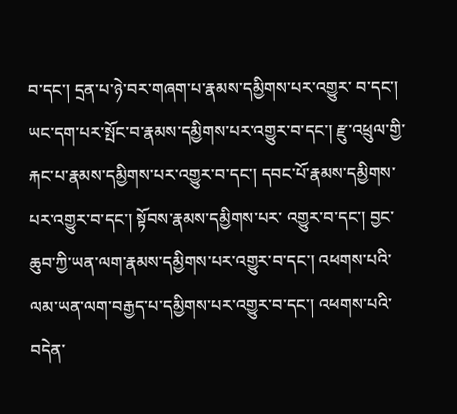བ་དང་། དྲན་པ་ཉེ་བར་གཞག་པ་རྣམས་དམྱིགས་པར་འགྱུར་ བ་དང་། ཡང་དག་པར་སྤོང་བ་རྣམས་དམྱིགས་པར་འགྱུར་བ་དང་། རྫུ་འཕྲུལ་གྱི་རྐང་པ་རྣམས་དམྱིགས་པར་འགྱུར་བ་དང་། དབང་པོ་རྣམས་དམྱིགས་པར་འགྱུར་བ་དང་། སྟོབས་རྣམས་དམྱིགས་པར་ འགྱུར་བ་དང་། བྱང་ཆུབ་ཀྱི་ཡན་ལག་རྣམས་དམྱིགས་པར་འགྱུར་བ་དང་། འཕགས་པའི་ལམ་ཡན་ལག་བརྒྱད་པ་དམྱིགས་པར་འགྱུར་བ་དང་། འཕགས་པའི་བདེན་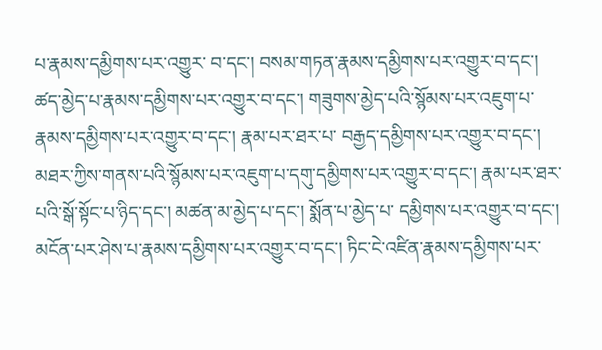པ་རྣམས་དམྱིགས་པར་འགྱུར་ བ་དང་། བསམ་གཏན་རྣམས་དམྱིགས་པར་འགྱུར་བ་དང་། ཚད་མྱེད་པ་རྣམས་དམྱིགས་པར་འགྱུར་བ་དང་། གཟུགས་མྱེད་པའི་སྙོམས་པར་འཇུག་པ་རྣམས་དམྱིགས་པར་འགྱུར་བ་དང་། རྣམ་པར་ཐར་པ་ བརྒྱད་དམྱིགས་པར་འགྱུར་བ་དང་། མཐར་ཀྱིས་གནས་པའི་སྙོམས་པར་འཇུག་པ་དགུ་དམྱིགས་པར་འགྱུར་བ་དང་། རྣམ་པར་ཐར་པའི་སྒོ་སྟོང་པ་ཉིད་དང་། མཚན་མ་མྱེད་པ་དང་། སྨོན་པ་མྱེད་པ་ དམྱིགས་པར་འགྱུར་བ་དང་། མངོན་པར་ཤེས་པ་རྣམས་དམྱིགས་པར་འགྱུར་བ་དང་། ཏིང་ངེ་འཛིན་རྣམས་དམྱིགས་པར་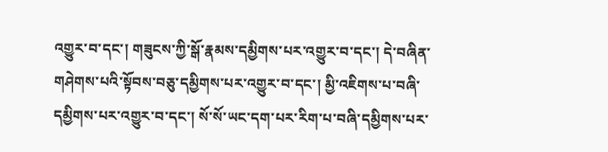འགྱུར་བ་དང་། གཟུངས་ཀྱི་སྒོ་རྣམས་དམྱིགས་པར་འགྱུར་བ་དང་། དེ་བཞིན་གཤེགས་པའི་སྟོབས་བཅུ་དམྱིགས་པར་འགྱུར་བ་དང་། མྱི་འཇིགས་པ་བཞི་དམྱིགས་པར་འགྱུར་བ་དང་། སོ་སོ་ཡང་དག་པར་རིག་པ་བཞི་དམྱིགས་པར་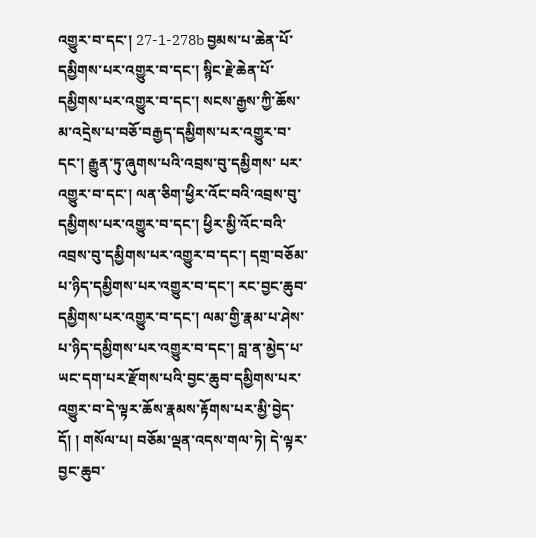འགྱུར་བ་དང་། 27-1-278b བྱམས་པ་ཆེན་པོ་དམྱིགས་པར་འགྱུར་བ་དང་། སྙིང་རྗེ་ཆེན་པོ་དམྱིགས་པར་འགྱུར་བ་དང་། སངས་རྒྱས་ཀྱི་ཆོས་མ་འདྲེས་པ་བཅོ་བརྒྱད་དམྱིགས་པར་འགྱུར་བ་དང་། རྒྱུན་ཏུ་ཞུགས་པའི་འབྲས་བུ་དམྱིགས་ པར་འགྱུར་བ་དང་། ལན་ཅིག་ཕྱིར་འོང་བའི་འབྲས་བུ་དམྱིགས་པར་འགྱུར་བ་དང་། ཕྱིར་མྱི་འོང་བའི་འབྲས་བུ་དམྱིགས་པར་འགྱུར་བ་དང་། དགྲ་བཅོམ་པ་ཉིད་དམྱིགས་པར་འགྱུར་བ་དང་། རང་བྱང་ཆུབ་ དམྱིགས་པར་འགྱུར་བ་དང་། ལམ་གྱི་རྣམ་པ་ཤེས་པ་ཉིད་དམྱིགས་པར་འགྱུར་བ་དང་། བླ་ན་མྱེད་པ་ཡང་དག་པར་རྫོགས་པའི་བྱང་ཆུབ་དམྱིགས་པར་འགྱུར་བ་དེ་ལྟར་ཆོས་རྣམས་རྟོགས་པར་མྱི་བྱེད་དོ། ། གསོལ་པ། བཅོམ་ལྡན་འདས་གལ་ཏེ། དེ་ལྟར་བྱང་ཆུབ་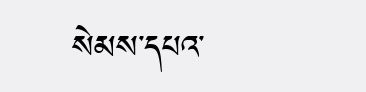སེམས་དཔའ་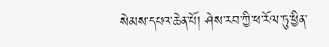སེམས་དཔའ་ཆེན་པོ། ཤེས་རབ་ཀྱི་ཕ་རོལ་ཏུ་ཕྱིན་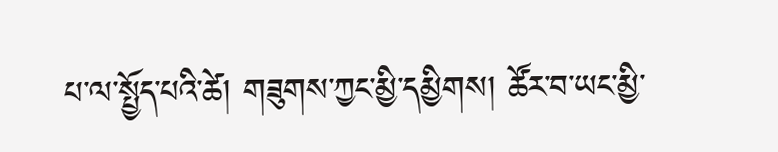པ་ལ་སྤྱོད་པའི་ཚེ། གཟུགས་ཀྱང་མྱི་དམྱིགས། ཚོར་བ་ཡང་མྱི་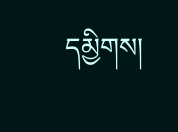དམྱིགས།